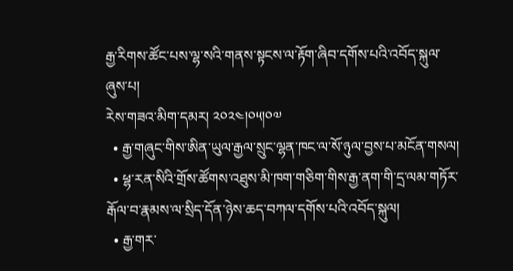རྒྱ་རིགས་ཚོང་པས་ལྷ་སའི་གནས་སྟངས་ལ་རྟོག་ཞིབ་དགོས་པའི་འབོད་སྐུལ་ཞུས་པ།
རེས་གཟའ་མིག་དམར། ༢༠༢༤།༠༥།༠༧
  • རྒྱ་གཞུང་གིས་ཨིན་ཡུལ་རྒྱལ་སྲུང་ལྷན་ཁང་ལ་སོ་ཉུལ་བྱས་པ་མངོན་གསལ།
  • ཕྷ་རན་སིའི་གྲོས་ཚོགས་འཐུས་མི་ཁག་གཅིག་གིས་རྒྱ་ནག་གི་དྲ་ལམ་གཏོར་རྒོལ་བ་རྣམས་ལ་སྲིད་དོན་ཉེས་ཆད་བཀལ་དགོས་པའི་འབོད་སྐུལ།
  • རྒྱ་གར་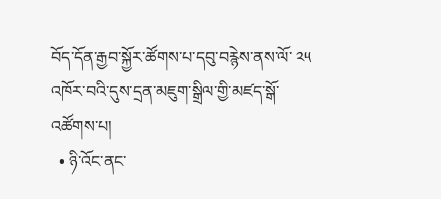བོད་དོན་རྒྱབ་སྐྱོར་ཚོགས་པ་དབུ་བརྙེས་ནས་ལོ་ ༢༥ འཁོར་བའི་དུས་དྲན་མཇུག་སྒྲིལ་གྱི་མཛད་སྒོ་འཚོགས་པ།
  • ཉི་འོང་ནང་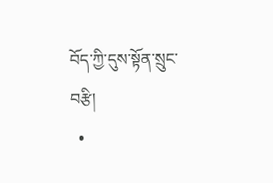བོད་ཀྱི་དུས་སྟོན་སྲུང་བརྩི།
  •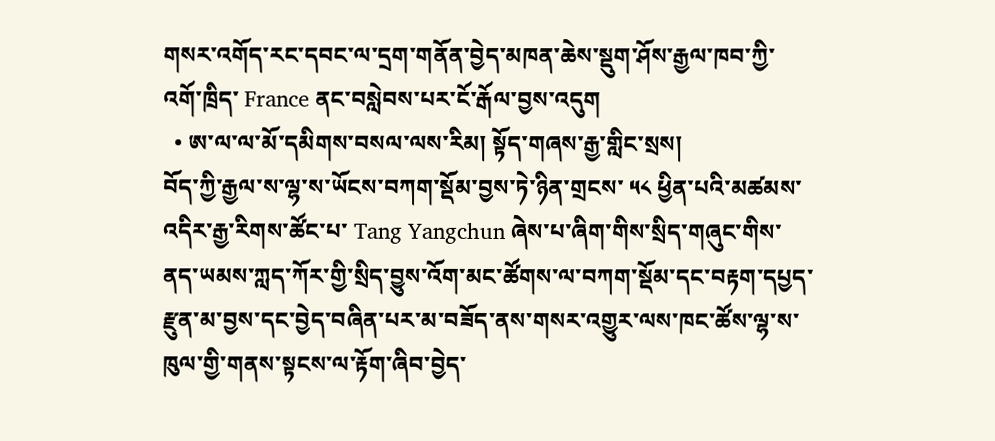གསར་འགོད་རང་དབང་ལ་དྲག་གནོན་བྱེད་མཁན་ཆེས་སྡུག་ཤོས་རྒྱལ་ཁབ་ཀྱི་འགོ་ཁྲིད་ France ནང་བསླེབས་པར་ངོ་རྒོལ་བྱས་འདུག
  • ཨ་ལ་ལ་མོ་དམིགས་བསལ་ལས་རིམ། སྟོད་གཞས་རྒྱ་གླིང་སྲས།
བོད་ཀྱི་རྒྱལ་ས་ལྷ་ས་ཡོངས་བཀག་སྡོམ་བྱས་ཏེ་ཉིན་གྲངས་ ༥༨ ཕྱིན་པའི་མཚམས་འདིར་རྒྱ་རིགས་ཚོང་པ་ Tang Yangchun ཞེས་པ་ཞིག་གིས་སྲིད་གཞུང་གིས་ནད་ཡམས་ཀླད་ཀོར་གྱི་སྲིད་བྱུས་འོག་མང་ཚོགས་ལ་བཀག་སྡོམ་དང་བརྟག་དཔྱད་རྫུན་མ་བྱས་དང་བྱེད་བཞིན་པར་མ་བཟོད་ནས་གསར་འགྱུར་ལས་ཁང་ཚོས་ལྷ་ས་ཁུལ་གྱི་གནས་སྟངས་ལ་རྟོག་ཞིབ་བྱེད་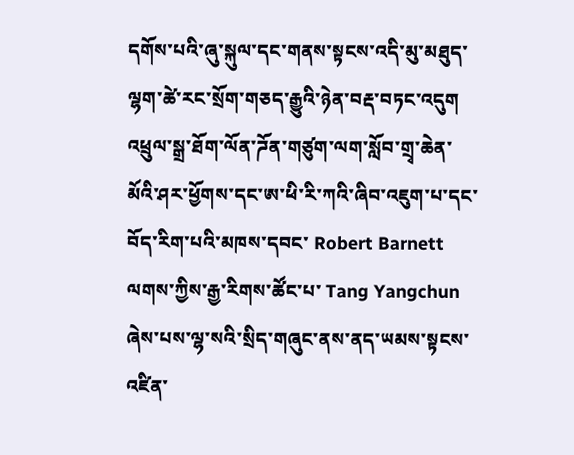དགོས་པའི་ཞུ་སྐུལ་དང་གནས་སྟངས་འདི་མུ་མཐུད་ལྷག་ཚེ་རང་སྲོག་གཅད་རྒྱུའི་ཉེན་བརྡ་བཏང་འདུག འཕྲུལ་སྒྲ་ཐོག་ལོན་ཌོན་གཙུག་ལག་སློབ་གྲྭ་ཆེན་མོའི་ཤར་ཕྱོགས་དང་ཨ་ཕི་རི་ཀའི་ཞིབ་འཇུག་པ་དང་བོད་རིག་པའི་མཁས་དབང་ Robert Barnett ལགས་ཀྱིས་རྒྱ་རིགས་ཚོང་པ་ Tang Yangchun ཞེས་པས་ལྷ་སའི་སྲིད་གཞུང་ནས་ནད་ཡམས་སྟངས་འཛིན་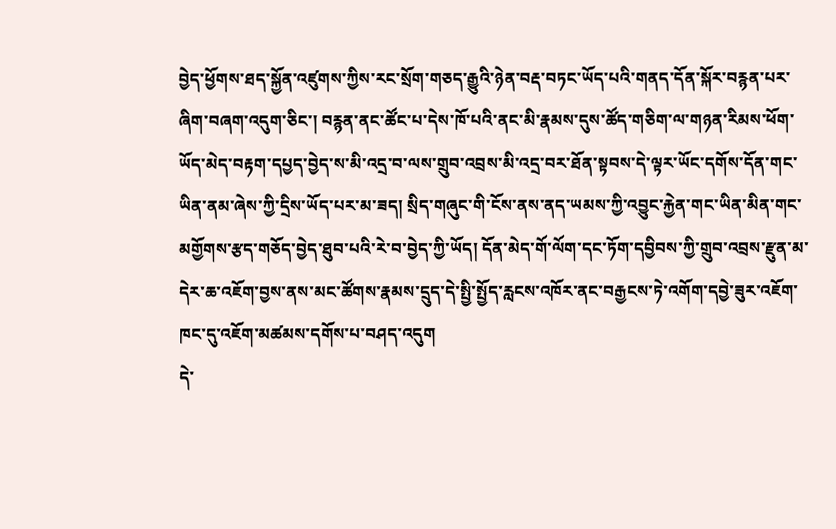བྱེད་ཕྱོགས་ཐད་སྐྱོན་འཛུགས་ཀྱིས་རང་སྲོག་གཅད་རྒྱུའི་ཉེན་བརྡ་བཏང་ཡོད་པའི་གནད་དོན་སྐོར་བརྙན་པར་ཞིག་བཞག་འདུག་ཅིང་། བརྙན་ནང་ཚོང་པ་དེས་ཁོ་པའི་ནང་མི་རྣམས་དུས་ཚོད་གཅིག་ལ་གཉན་རིམས་ཕོག་ཡོད་མེད་བརྟག་དཔྱད་བྱེད་ས་མི་འདྲ་བ་ལས་གྲུབ་འབྲས་མི་འདྲ་བར་ཐོན་སྟབས་དེ་ལྟར་ཡོང་དགོས་དོན་གང་ཡིན་ནམ་ཞེས་ཀྱི་དྲིས་ཡོད་པར་མ་ཟད། སྲིད་གཞུང་གི་ངོས་ནས་ནད་ཡམས་ཀྱི་འབྱུང་རྐྱེན་གང་ཡིན་མིན་གང་མགྱོགས་རྩད་གཅོད་བྱེད་ཐུབ་པའི་རེ་བ་བྱེད་ཀྱི་ཡོད། དོན་མེད་གོ་ལོག་དང་ཏོག་དབྱིབས་ཀྱི་གྲུབ་འབྲས་རྫུན་མ་དེར་ཆ་འཇོག་བྱས་ནས་མང་ཚོགས་རྣམས་དྲུད་དེ་སྤྱི་སྤྱོད་རླངས་འཁོར་ནང་བརྒྱངས་ཏེ་འགོག་དབྱེ་ཟུར་འཇོག་ཁང་དུ་འཇོག་མཚམས་དགོས་པ་བཤད་འདུག
དེ་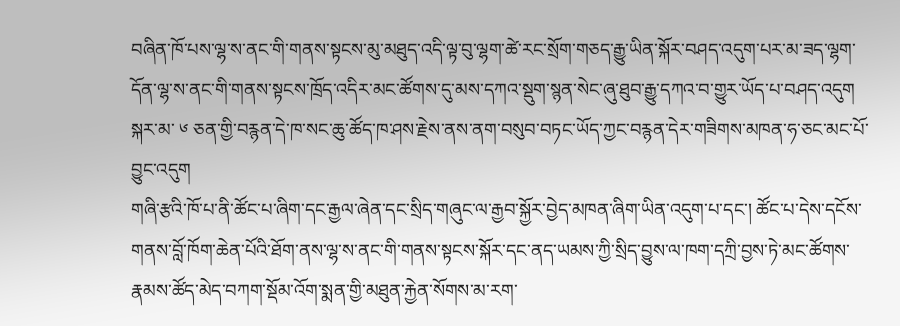བཞིན་ཁོ་པས་ལྷ་ས་ནང་གི་གནས་སྟངས་མུ་མཐུད་འདི་ལྟ་བུ་ལྷག་ཚེ་རང་སྲོག་གཅད་རྒྱུ་ཡིན་སྐོར་བཤད་འདུག་པར་མ་ཟད་ལྷག་དོན་ལྷ་ས་ནང་གི་གནས་སྟངས་ཁྲོད་འདིར་མང་ཚོགས་དུ་མས་དཀའ་སྡུག་སྙན་སེང་ཞུ་ཐུབ་རྒྱུ་དཀའ་བ་གྱུར་ཡོད་པ་བཤད་འདུག སྐར་མ་ ༦ ཅན་གྱི་བརྙན་དེ་ཁ་སང་ཆུ་ཚོད་ཁ་ཤས་རྗེས་ནས་ནག་བསུབ་བཏང་ཡོད་ཀྱང་བརྙན་དེར་གཟིགས་མཁན་ཧ་ཅང་མང་པོ་བྱུང་འདུག
གཞི་རྩའི་ཁོ་པ་ནི་ཚོང་པ་ཞིག་དང་རྒྱལ་ཞེན་དང་སྲིད་གཞུང་ལ་རྒྱབ་སྐྱོར་བྱེད་མཁན་ཞིག་ཡིན་འདུག་པ་དང་། ཚོང་པ་དེས་དངོས་གནས་བློ་ཁོག་ཆེན་པོའི་ཐོག་ནས་ལྷ་ས་ནང་གི་གནས་སྟངས་སྐོར་དང་ནད་ཡམས་ཀྱི་སྲིད་བྱུས་ལ་ཁག་དཀྲི་བྱས་ཏེ་མང་ཚོགས་རྣམས་ཚོད་མེད་བཀག་སྡོམ་འོག་སྨན་གྱི་མཐུན་རྐྱེན་སོགས་མ་རག་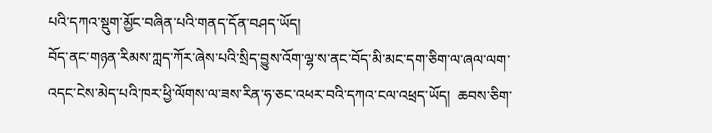པའི་དཀའ་སྡུག་མྱོང་བཞིན་པའི་གནད་དོན་བཤད་ཡོད།
བོད་ནང་གཉན་རིམས་ཀླད་ཀོར་ཞེས་པའི་སྲིད་བྱུས་འོག་ལྷ་ས་ནང་བོད་མི་མང་དག་ཅིག་ལ་ཞལ་ལག་འདང་ངེས་མེད་པའི་ཁར་ཕྱི་ལོགས་ལ་ཟས་རིན་ཧ་ཅང་འཕར་བའི་དཀའ་ངལ་འཕྲད་ཡོད།  ཆབས་ཅིག་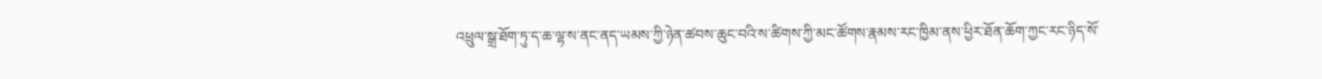འཕྲུལ་སྒྲ་ཐོག་ཏུ་ད་ཆ་ལྷ་ས་ནང་ནད་ཡམས་ཀྱི་ཉེན་ཚབས་ཆུང་བའི་ས་ཚིགས་ཀྱི་མང་ཚོགས་རྣམས་རང་ཁྱིམ་ནས་ཕྱིར་ཐོན་ཆོག་ཀྱང་རང་ཉིད་སོ་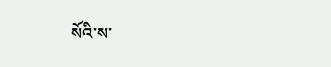སོའི་ས་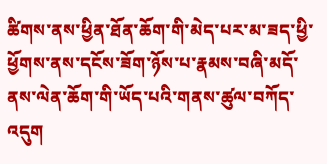ཚིགས་ནས་ཕྱིན་ཐོན་ཆོག་གི་མེད་པར་མ་ཟད་ཕྱི་ཕྱོགས་ནས་དངོས་ཟོག་ཉོས་པ་རྣམས་བཞི་མདོ་ནས་ལེན་ཆོག་གི་ཡོད་པའི་གནས་ཚུལ་བཀོད་འདུག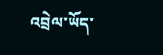འབྲེལ་ཡོད་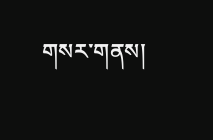གསར་གནས།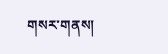གསར་གནས།